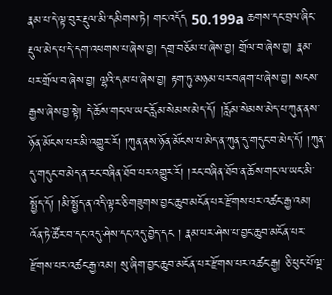རྣམ་པ་དེ་ལྟ་བུར་རྡུལ་མི་དམིགས་ཏེ། གང་འདོད 50.199a ཆགས་དང་བྲལ་ཞིང་རྡུལ་མེད་པ་དེ་དག་འཕགས་པ་ཞེས་བྱ། དགྲ་བཅོམ་པ་ཞེས་བྱ། གྲོལ་བ་ཞེས་བྱ། རྣམ་པར་གྲོལ་བ་ཞེས་བྱ། ལྷའི་དམ་པ་ཞེས་བྱ། རྟག་ཏུ་མཉམ་པར་བཞག་པ་ཞེས་བྱ། སངས་རྒྱས་ཞེས་བྱ་སྟེ། དེ་ཆོས་གང་ལ་ཡང་རློམ་སེམས་མེད་དོ། །རློམ་སེམས་མེད་པ་ཀུན་ནས་ཉོན་མོངས་པར་མི་འགྱུར་རོ། །ཀུན་ནས་ཉོན་མོངས་པ་མེད་ན་ཀུན་དུ་གདུང་བ་མེད་དོ། །ཀུན་དུ་གདུང་བ་མེད་ན་རང་བཞིན་ཐོབ་པར་འགྱུར་རོ། །རང་བཞིན་ཐོབ་ན་ཆོས་གང་ལ་ཡང་མི་སྤྱོད་དོ། །མི་སྤྱོད་ན་འདི་ལྟར་ཅི་གཟུགས་བྱང་ཆུབ་མངོན་པར་རྫོགས་པར་འཚང་རྒྱ་འམ། འོན་ཏེ་ཚོར་བ་དང་འདུ་ཤེས་དང་འདུ་བྱེད་དང ། རྣམ་པར་ཤེས་པ་བྱང་ཆུབ་མངོན་པར་རྫོགས་པར་འཚང་རྒྱ་འམ། སུ་ཞིག་བྱང་ཆུབ་མངོན་པར་རྫོགས་པར་འཚང་རྒྱ། ཅི་ཕུང་པོ་ལྔ་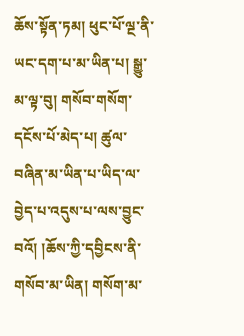ཆོས་སྟོན་ཏམ། ཕུང་པོ་ལྔ་ནི་ཡང་དག་པ་མ་ཡིན་པ། སྒྱུ་མ་ལྟ་བུ། གསོབ་གསོག་དངོས་པོ་མེད་པ། ཚུལ་བཞིན་མ་ཡིན་པ་ཡིད་ལ་བྱེད་པ་འདུས་པ་ལས་བྱུང་བའོ། །ཆོས་ཀྱི་དབྱིངས་ནི་གསོབ་མ་ཡིན། གསོག་མ་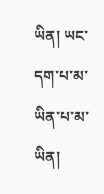ཡིན། ཡང་དག་པ་མ་ཡིན་པ་མ་ཡིན།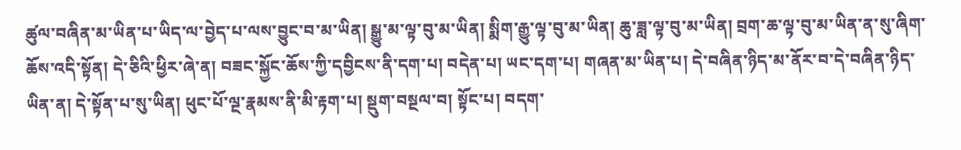ཚུལ་བཞིན་མ་ཡིན་པ་ཡིད་ལ་བྱེད་པ་ལས་བྱུང་བ་མ་ཡིན། སྒྱུ་མ་ལྟ་བུ་མ་ཡིན། སྨིག་རྒྱུ་ལྟ་བུ་མ་ཡིན། ཆུ་ཟླ་ལྟ་བུ་མ་ཡིན། བྲག་ཆ་ལྟ་བུ་མ་ཡིན་ན་སུ་ཞིག་ཆོས་འདི་སྟོན། དེ་ཅིའི་ཕྱིར་ཞེ་ན། བཟང་སྐྱོང་ཆོས་ཀྱི་དབྱིངས་ནི་དག་པ། བདེན་པ། ཡང་དག་པ། གཞན་མ་ཡིན་པ། དེ་བཞིན་ཉིད་མ་ནོར་བ་དེ་བཞིན་ཉིད་ཡིན་ན། དེ་སྟོན་པ་སུ་ཡིན། ཕུང་པོ་ལྔ་རྣམས་ནི་མི་རྟག་པ། སྡུག་བསྔལ་བ། སྟོང་པ། བདག་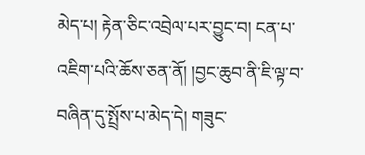མེད་པ། རྟེན་ཅིང་འབྲེལ་པར་བྱུང་བ། ངན་པ་འཇིག་པའི་ཆོས་ཅན་ནོ། །བྱང་ཆུབ་ནི་ཇི་ལྟ་བ་བཞིན་དུ་སྤྲོས་པ་མེད་དེ། གཟུང་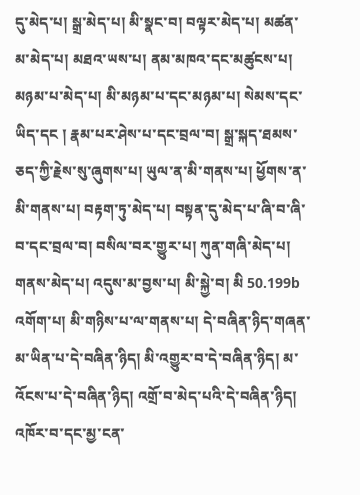དུ་མེད་པ། སྒྲ་མེད་པ། མི་སྣང་བ། བལྟར་མེད་པ། མཚན་མ་མེད་པ། མཐའ་ཡས་པ། ནམ་མཁའ་དང་མཚུངས་པ། མཉམ་པ་མེད་པ། མི་མཉམ་པ་དང་མཉམ་པ། སེམས་དང་ཡིད་དང ། རྣམ་པར་ཤེས་པ་དང་བྲལ་བ། སྒྲ་སྐད་ཐམས་ཅད་ཀྱི་རྗེས་སུ་ཞུགས་པ། ཡུལ་ན་མི་གནས་པ། ཕྱོགས་ན་མི་གནས་པ། བརྟག་ཏུ་མེད་པ། བསྟན་དུ་མེད་པ་ཞི་བ་ཞི་བ་དང་བྲལ་བ། བསིལ་བར་གྱུར་པ། ཀུན་གཞི་མེད་པ། གནས་མེད་པ། འདུས་མ་བྱས་པ། མི་སྐྱེ་བ། མི 50.199b འགོག་པ། མི་གཉིས་པ་ལ་གནས་པ། དེ་བཞིན་ཉིད་གཞན་མ་ཡིན་པ་དེ་བཞིན་ཉིད། མི་འགྱུར་བ་དེ་བཞིན་ཉིད། མ་འོངས་པ་དེ་བཞིན་ཉིད། འགྲོ་བ་མེད་པའི་དེ་བཞིན་ཉིད། འཁོར་བ་དང་མྱ་ངན་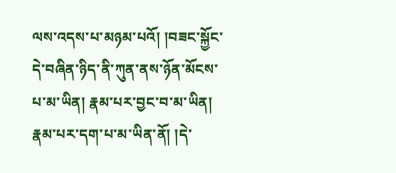ལས་འདས་པ་མཉམ་པའོ། །བཟང་སྐྱོང་དེ་བཞིན་ཉིད་ནི་ཀུན་ནས་ཉོན་མོངས་པ་མ་ཡིན། རྣམ་པར་བྱང་བ་མ་ཡིན། རྣམ་པར་དག་པ་མ་ཡིན་ནོ། །དེ་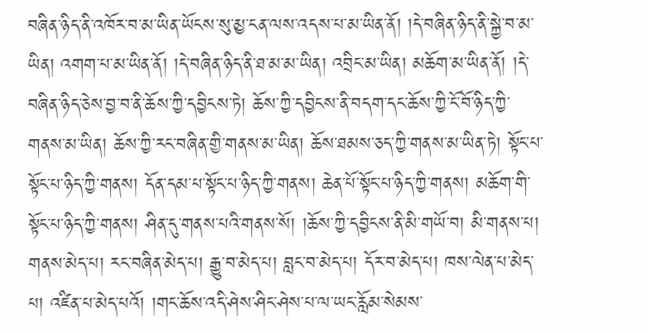བཞིན་ཉིད་ནི་འཁོར་བ་མ་ཡིན་ཡོངས་སུ་མྱ་ངན་ལས་འདས་པ་མ་ཡིན་ནོ། །དེ་བཞིན་ཉིད་ནི་སྐྱེ་བ་མ་ཡིན། འགག་པ་མ་ཡིན་ནོ། །དེ་བཞིན་ཉིད་ནི་ཐ་མ་མ་ཡིན། འབྲིང་མ་ཡིན། མཆོག་མ་ཡིན་ནོ། །དེ་བཞིན་ཉིད་ཅེས་བྱ་བ་ནི་ཆོས་ཀྱི་དབྱིངས་ཏེ། ཆོས་ཀྱི་དབྱིངས་ནི་བདག་དང་ཆོས་ཀྱི་ངོ་བོ་ཉིད་ཀྱི་གནས་མ་ཡིན། ཆོས་ཀྱི་རང་བཞིན་གྱི་གནས་མ་ཡིན། ཆོས་ཐམས་ཅད་ཀྱི་གནས་མ་ཡིན་ཏེ། སྟོང་པ་སྟོང་པ་ཉིད་ཀྱི་གནས། དོན་དམ་པ་སྟོང་པ་ཉིད་ཀྱི་གནས། ཆེན་པོ་སྟོང་པ་ཉིད་ཀྱི་གནས། མཆོག་གི་སྟོང་པ་ཉིད་ཀྱི་གནས། ཤིན་དུ་གནས་པའི་གནས་སོ། །ཆོས་ཀྱི་དབྱིངས་ནི་མི་གཡོ་བ། མི་གནས་པ། གནས་མེད་པ། རང་བཞིན་མེད་པ། རྒྱུ་བ་མེད་པ། བླང་བ་མེད་པ། དོར་བ་མེད་པ། ཁས་ལེན་པ་མེད་པ། འཛིན་པ་མེད་པའོ། །གང་ཆོས་འདི་ཤེས་ཤིང་ཤེས་པ་ལ་ཡང་རློམ་སེམས་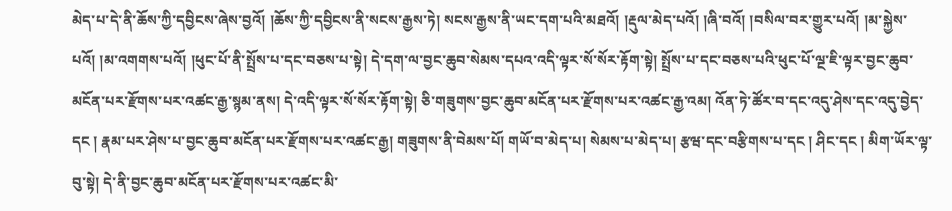མེད་པ་དེ་ནི་ཆོས་ཀྱི་དབྱིངས་ཞེས་བྱའོ། །ཆོས་ཀྱི་དབྱིངས་ནི་སངས་རྒྱས་ཏེ། སངས་རྒྱས་ནི་ཡང་དག་པའི་མཐའོ། །རྡུལ་མེད་པའོ། །ཞི་བའོ། །བསིལ་བར་གྱུར་པའོ། །མ་སྐྱེས་པའོ། །མ་འགགས་པའོ། །ཕུང་པོ་ནི་སྤྲོས་པ་དང་བཅས་པ་སྟེ། དེ་དག་ལ་བྱང་ཆུབ་སེམས་དཔའ་འདི་ལྟར་སོ་སོར་རྟོག་སྟེ། སྤྲོས་པ་དང་བཅས་པའི་ཕུང་པོ་ལྔ་ཇི་ལྟར་བྱང་ཆུབ་མངོན་པར་རྫོགས་པར་འཚང་རྒྱ་སྙམ་ནས། དེ་འདི་ལྟར་སོ་སོར་རྟོག་སྟེ། ཅི་གཟུགས་བྱང་ཆུབ་མངོན་པར་རྫོགས་པར་འཚང་རྒྱ་འམ། འོན་ཏེ་ཚོར་བ་དང་འདུ་ཤེས་དང་འདུ་བྱེད་དང ། རྣམ་པར་ཤེས་པ་བྱང་ཆུབ་མངོན་པར་རྫོགས་པར་འཚང་རྒྱ། གཟུགས་ནི་བེམས་པོ། གཡོ་བ་མེད་པ། སེམས་པ་མེད་པ། རྩཝ་དང་བརྩིགས་པ་དང ། ཤིང་དང ། མིག་ཡོར་ལྟ་བུ་སྟེ། དེ་ནི་བྱང་ཆུབ་མངོན་པར་རྫོགས་པར་འཚང་མི་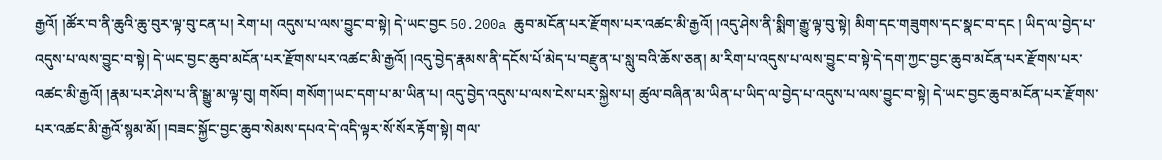རྒྱའོ། །ཚོར་བ་ནི་ཆུའི་ཆུ་བུར་ལྟ་བུ་ངན་པ། རེག་པ། འདུས་པ་ལས་བྱུང་བ་སྟེ། དེ་ཡང་བྱང 50.200a ཆུབ་མངོན་པར་རྫོགས་པར་འཚང་མི་རྒྱའོ། །འདུ་ཤེས་ནི་སྨིག་རྒྱུ་ལྟ་བུ་སྟེ། མིག་དང་གཟུགས་དང་སྣང་བ་དང ། ཡིད་ལ་བྱེད་པ་འདུས་པ་ལས་བྱུང་བ་སྟེ། དེ་ཡང་བྱང་ཆུབ་མངོན་པར་རྫོགས་པར་འཚང་མི་རྒྱའོ། །འདུ་བྱེད་རྣམས་ནི་དངོས་པོ་མེད་པ་བརྫུན་པ་སླུ་བའི་ཆོས་ཅན། མ་རིག་པ་འདུས་པ་ལས་བྱུང་བ་སྟེ་དེ་དག་ཀྱང་བྱང་ཆུབ་མངོན་པར་རྫོགས་པར་འཚང་མི་རྒྱའོ། །རྣམ་པར་ཤེས་པ་ནི་སྒྱུ་མ་ལྟ་བུ། གསོབ། གསོག་།ཡང་དག་པ་མ་ཡིན་པ། འདུ་བྱེད་འདུས་པ་ལས་ངེས་པར་སྐྱེས་པ། ཚུལ་བཞིན་མ་ཡིན་པ་ཡིད་ལ་བྱེད་པ་འདུས་པ་ལས་བྱུང་བ་སྟེ། དེ་ཡང་བྱང་ཆུབ་མངོན་པར་རྫོགས་པར་འཚང་མི་རྒྱའོ་སྙམ་མོ། །བཟང་སྐྱོང་བྱང་ཆུབ་སེམས་དཔའ་དེ་འདི་ལྟར་སོ་སོར་རྟོག་སྟེ། གལ་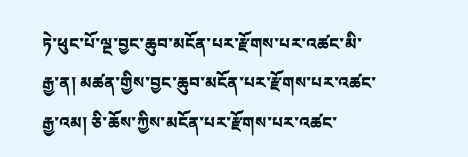ཏེ་ཕུང་པོ་ལྔ་བྱང་ཆུབ་མངོན་པར་རྫོགས་པར་འཚང་མི་རྒྱ་ན། མཚན་གྱིས་བྱང་ཆུབ་མངོན་པར་རྫོགས་པར་འཚང་རྒྱ་འམ། ཅི་ཆོས་ཀྱིས་མངོན་པར་རྫོགས་པར་འཚང་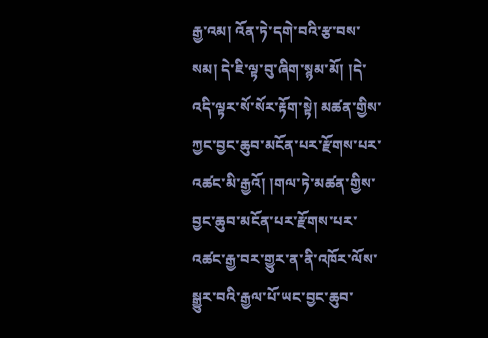རྒྱ་འམ། འོན་ཏེ་དགེ་བའི་རྩ་བས་སམ། དེ་ཇི་ལྟ་བུ་ཞིག་སྙམ་མོ། །དེ་འདི་ལྟར་སོ་སོར་རྟོག་སྟེ། མཚན་གྱིས་ཀྱང་བྱང་ཆུབ་མངོན་པར་རྫོགས་པར་འཚང་མི་རྒྱའོ། །གལ་ཏེ་མཚན་གྱིས་བྱང་ཆུབ་མངོན་པར་རྫོགས་པར་འཚང་རྒྱ་བར་གྱུར་ན་ནི་འཁོར་ལོས་སྒྱུར་བའི་རྒྱལ་པོ་ཡང་བྱང་ཆུབ་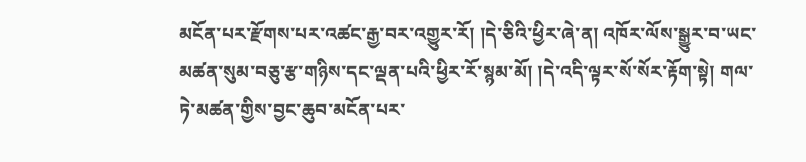མངོན་པར་རྫོགས་པར་འཚང་རྒྱ་བར་འགྱུར་རོ། །དེ་ཅིའི་ཕྱིར་ཞེ་ན། འཁོར་ལོས་སྒྱུར་བ་ཡང་མཚན་སུམ་བཅུ་རྩ་གཉིས་དང་ལྡན་པའི་ཕྱིར་རོ་སྙམ་མོ། །དེ་འདི་ལྟར་སོ་སོར་རྟོག་སྟེ། གལ་ཏེ་མཚན་གྱིས་བྱང་ཆུབ་མངོན་པར་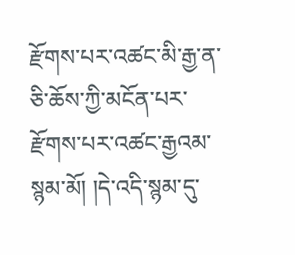རྫོགས་པར་འཚང་མི་རྒྱ་ན་ཅི་ཆོས་ཀྱི་མངོན་པར་རྫོགས་པར་འཚང་རྒྱའམ་སྙམ་མོ། །དེ་འདི་སྙམ་དུ་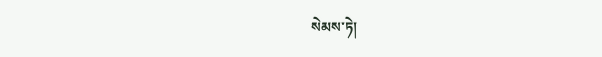སེམས་ཏེ།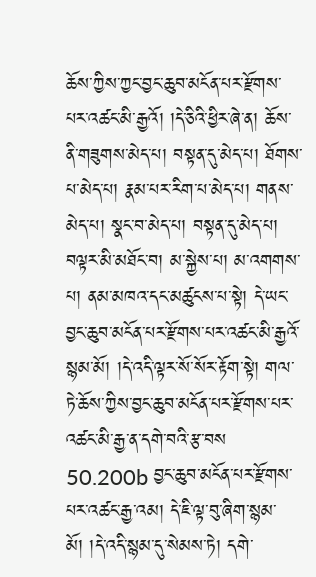ཆོས་ཀྱིས་ཀྱང་བྱང་ཆུབ་མངོན་པར་རྫོགས་པར་འཚང་མི་རྒྱའོ། །དེ་ཅིའི་ཕྱིར་ཞེ་ན། ཆོས་ནི་གཟུགས་མེད་པ། བསྟན་དུ་མེད་པ། ཐོགས་པ་མེད་པ། རྣམ་པར་རིག་པ་མེད་པ། གནས་མེད་པ། སྣང་བ་མེད་པ། བསྟན་དུ་མེད་པ། བལྟར་མི་མཐོང་བ། མ་སྐྱེས་པ། མ་འགགས་པ། ནམ་མཁའ་དང་མཚུངས་པ་སྟེ། དེ་ཡང་བྱང་ཆུབ་མངོན་པར་རྫོགས་པར་འཚང་མི་རྒྱའོ་སྙམ་མོ། །དེ་འདི་ལྟར་སོ་སོར་རྟོག་སྟེ། གལ་ཏེ་ཆོས་ཀྱིས་བྱང་ཆུབ་མངོན་པར་རྫོགས་པར་འཚང་མི་རྒྱ་ན་དགེ་བའི་རྩ་བས 50.200b བྱང་ཆུབ་མངོན་པར་རྫོགས་པར་འཚང་རྒྱ་འམ། དེ་ཇི་ལྟ་བུ་ཞིག་སྙམ་མོ། །དེ་འདི་སྙམ་དུ་སེམས་ཏེ། དགེ་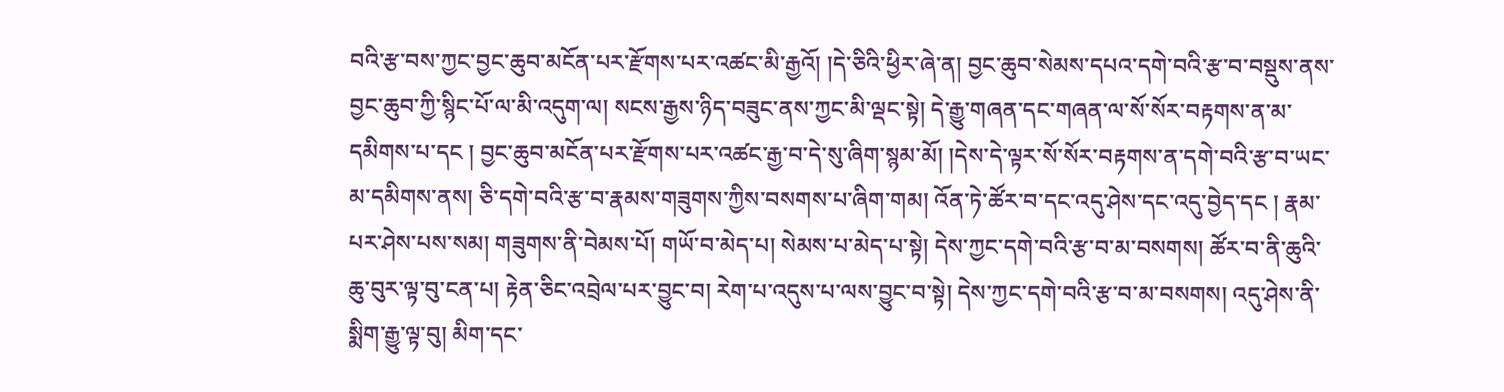བའི་རྩ་བས་ཀྱང་བྱང་ཆུབ་མངོན་པར་རྫོགས་པར་འཚང་མི་རྒྱའོ། །དེ་ཅིའི་ཕྱིར་ཞེ་ན། བྱང་ཆུབ་སེམས་དཔའ་དགེ་བའི་རྩ་བ་བསྡུས་ནས་བྱང་ཆུབ་ཀྱི་སྙིང་པོ་ལ་མི་འདུག་ལ། སངས་རྒྱས་ཉིད་བཟུང་ནས་ཀྱང་མི་ལྡང་སྟེ། དེ་རྒྱུ་གཞན་དང་གཞན་ལ་སོ་སོར་བརྟགས་ན་མ་དམིགས་པ་དང ། བྱང་ཆུབ་མངོན་པར་རྫོགས་པར་འཚང་རྒྱ་བ་དེ་སུ་ཞིག་སྙམ་མོ། །དེས་དེ་ལྟར་སོ་སོར་བརྟགས་ན་དགེ་བའི་རྩ་བ་ཡང་མ་དམིགས་ནས། ཅི་དགེ་བའི་རྩ་བ་རྣམས་གཟུགས་ཀྱིས་བསགས་པ་ཞིག་གམ། འོན་ཏེ་ཚོར་བ་དང་འདུ་ཤེས་དང་འདུ་བྱེད་དང ། རྣམ་པར་ཤེས་པས་སམ། གཟུགས་ནི་བེམས་པོ། གཡོ་བ་མེད་པ། སེམས་པ་མེད་པ་སྟེ། དེས་ཀྱང་དགེ་བའི་རྩ་བ་མ་བསགས། ཚོར་བ་ནི་ཆུའི་ཆུ་བུར་ལྟ་བུ་ངན་པ། རྟེན་ཅིང་འབྲེལ་པར་བྱུང་བ། རེག་པ་འདུས་པ་ལས་བྱུང་བ་སྟེ། དེས་ཀྱང་དགེ་བའི་རྩ་བ་མ་བསགས། འདུ་ཤེས་ནི་སྨིག་རྒྱུ་ལྟ་བུ། མིག་དང་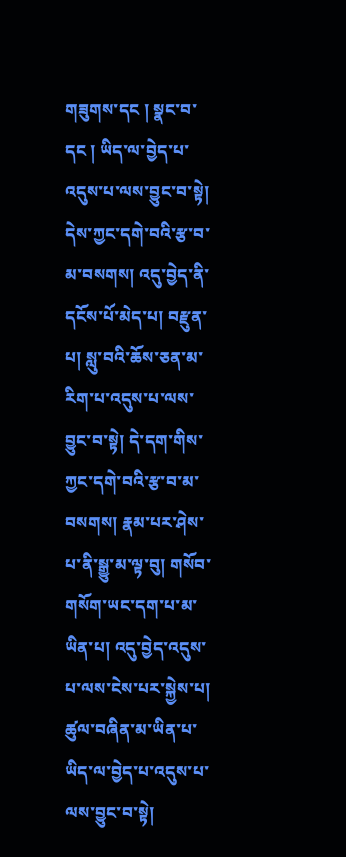གཟུགས་དང ། སྣང་བ་དང ། ཡིད་ལ་བྱེད་པ་འདུས་པ་ལས་བྱུང་བ་སྟེ། དེས་ཀྱང་དགེ་བའི་རྩ་བ་མ་བསགས། འདུ་བྱེད་ནི་དངོས་པོ་མེད་པ། བརྫུན་པ། སླུ་བའི་ཆོས་ཅན་མ་རིག་པ་འདུས་པ་ལས་བྱུང་བ་སྟེ། དེ་དག་གིས་ཀྱང་དགེ་བའི་རྩ་བ་མ་བསགས། རྣམ་པར་ཤེས་པ་ནི་སྒྱུ་མ་ལྟ་བུ། གསོབ་གསོག་ཡང་དག་པ་མ་ཡིན་པ། འདུ་བྱེད་འདུས་པ་ལས་ངེས་པར་སྐྱེས་པ། ཚུལ་བཞིན་མ་ཡིན་པ་ཡིད་ལ་བྱེད་པ་འདུས་པ་ལས་བྱུང་བ་སྟེ།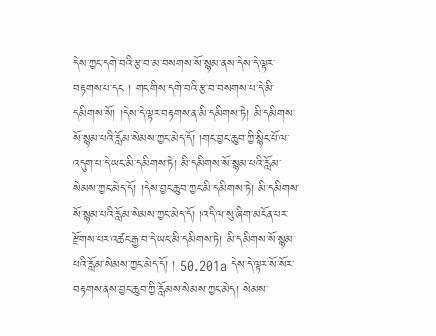དེས་ཀྱང་དགེ་བའི་རྩ་བ་མ་བསགས་སོ་སྙམ་ནས་དེས་དེ་ལྟར་བརྟགས་པ་དང ། གང་གིས་དགེ་བའི་རྩ་བ་བསགས་པ་དེ་མི་དམིགས་སོ། །དེས་དེ་ལྟར་བརྟགས་ན་མི་དམིགས་ཏེ། མི་དམིགས་སོ་སྙམ་པའི་རློམ་སེམས་ཀྱང་མེད་དོ། །གང་བྱང་ཆུབ་ཀྱི་སྙིང་པོ་ལ་འདུག་པ་དེ་ཡང་མི་དམིགས་ཏེ། མི་དམིགས་སོ་སྙམ་པའི་རློམ་སེམས་ཀྱང་མེད་དོ། །དེས་བྱང་ཆུབ་ཀྱང་མི་དམིགས་ཏེ། མི་དམིགས་སོ་སྙམ་པའི་རློམ་སེམས་ཀྱང་མེད་དོ། །འདི་ལ་སུ་ཞིག་མངོན་པར་རྫོགས་པར་འཚང་རྒྱ་བ་དེ་ཡང་མི་དམིགས་ཏེ། མི་དམིགས་སོ་སྙམ་པའི་རློམ་སེམས་ཀྱང་མེད་དོ། ། 50.201a དེས་དེ་ལྟར་སོ་སོར་བརྟགས་ནས་བྱང་ཆུབ་ཀྱི་རློམས་སེམས་ཀྱང་མེད། སེམས་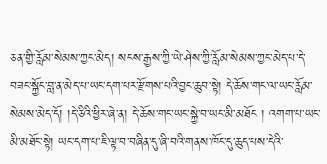ཅན་གྱི་རློམ་སེམས་ཀྱང་མེད། སངས་རྒྱས་ཀྱི་ཡེ་ཤེས་ཀྱི་རློམ་སེམས་ཀྱང་མེད་པ་དེ་བཟང་སྐྱོང་བླ་ན་མེད་པ་ཡང་དག་པར་རྫོགས་པའི་བྱང་ཆུབ་སྟེ། དེ་ཆོས་གང་ལ་ཡང་རློམ་སེམས་མེད་དོ། །དེ་ཅིའི་ཕྱིར་ཞེ་ན། དེ་ཆོས་གང་ཡང་སྐྱེ་བ་ཡང་མི་མཐོང ། འགག་པ་ཡང་མི་མཐོང་སྟེ། ཡང་དག་པ་ཇི་ལྟ་བ་བཞིན་དུ་ཞི་བའི་གནས་ཁོང་དུ་ཆུད་པས་དེའི་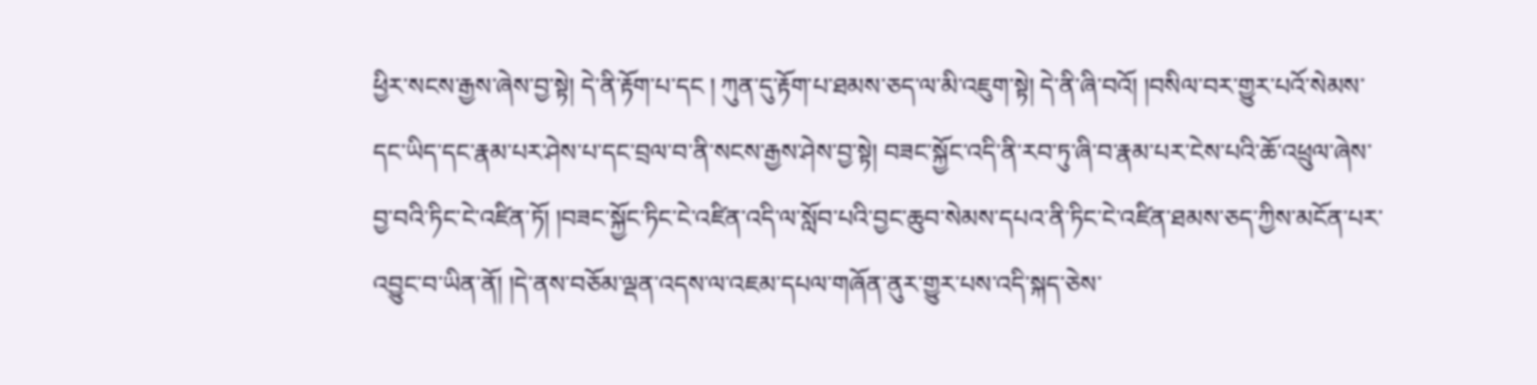ཕྱིར་སངས་རྒྱས་ཞེས་བྱ་སྟེ། དེ་ནི་རྟོག་པ་དང ། ཀུན་དུ་རྟོག་པ་ཐམས་ཅད་ལ་མི་འཇུག་སྟེ། དེ་ནི་ཞི་བའོ། །བསིལ་བར་གྱུར་པའོ་སེམས་དང་ཡིད་དང་རྣམ་པར་ཤེས་པ་དང་བྲལ་བ་ནི་སངས་རྒྱས་ཤེས་བྱ་སྟེ། བཟང་སྐྱོང་འདི་ནི་རབ་ཏུ་ཞི་བ་རྣམ་པར་ངེས་པའི་ཆོ་འཕྲུལ་ཞེས་བྱ་བའི་ཏིང་ངེ་འཛིན་ཏོ། །བཟང་སྐྱོང་ཏིང་ངེ་འཛིན་འདི་ལ་སློབ་པའི་བྱང་ཆུབ་སེམས་དཔའ་ནི་ཏིང་ངེ་འཛིན་ཐམས་ཅད་ཀྱིས་མངོན་པར་འབྱུང་བ་ཡིན་ནོ། །དེ་ནས་བཅོམ་ལྡན་འདས་ལ་འཇམ་དཔལ་གཞོན་ནུར་གྱུར་པས་འདི་སྐད་ཅེས་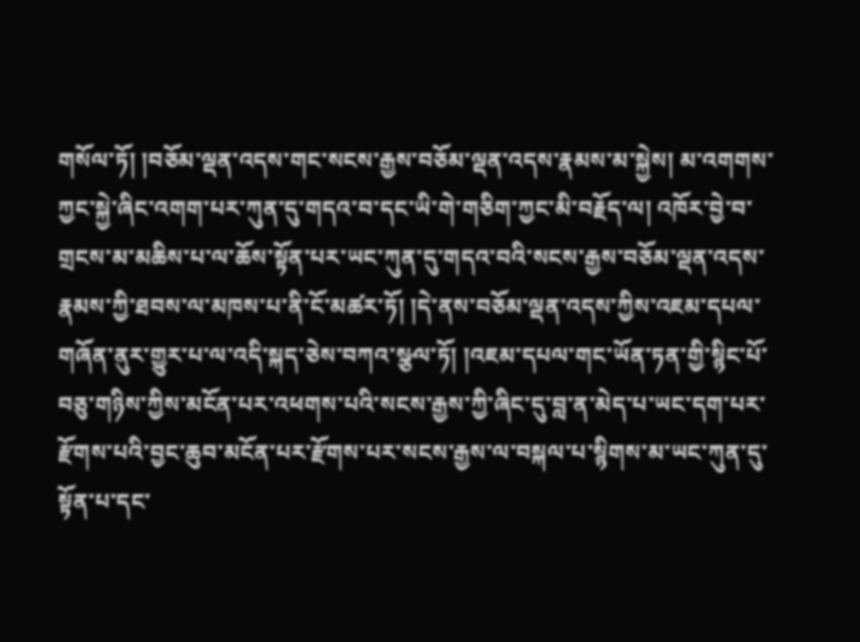གསོལ་ཏོ། །བཅོམ་ལྡན་འདས་གང་སངས་རྒྱས་བཅོམ་ལྡན་འདས་རྣམས་མ་སྐྱེས། མ་འགགས་ཀྱང་སྐྱེ་ཞིང་འགག་པར་ཀུན་དུ་གདའ་བ་དང་ཡི་གེ་གཅིག་ཀྱང་མི་བརྗོད་ལ། འཁོར་བྱེ་བ་གྲངས་མ་མཆིས་པ་ལ་ཆོས་སྟོན་པར་ཡང་ཀུན་དུ་གདའ་བའི་སངས་རྒྱས་བཅོམ་ལྡན་འདས་རྣམས་ཀྱི་ཐབས་ལ་མཁས་པ་ནི་ངོ་མཚར་ཏོ། །དེ་ནས་བཅོམ་ལྡན་འདས་ཀྱིས་འཇམ་དཔལ་གཞོན་ནུར་གྱུར་པ་ལ་འདི་སྐད་ཅེས་བཀའ་སྩལ་ཏོ། །འཇམ་དཔལ་གང་ཡོན་ཏན་གྱི་སྙིང་པོ་བཅུ་གཉིས་ཀྱིས་མངོན་པར་འཕགས་པའི་སངས་རྒྱས་ཀྱི་ཞིང་དུ་བླ་ན་མེད་པ་ཡང་དག་པར་རྫོགས་པའི་བྱང་ཆུབ་མངོན་པར་རྫོགས་པར་སངས་རྒྱས་ལ་བསྐལ་པ་སྙིགས་མ་ཡང་ཀུན་དུ་སྟོན་པ་དང་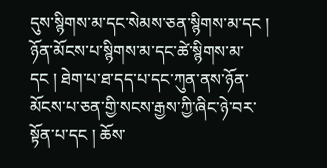དུས་སྙིགས་མ་དང་སེམས་ཅན་སྙིགས་མ་དང ། ཉོན་མོངས་པ་སྙིགས་མ་དང་ཚེ་སྙིགས་མ་དང ། ཐེག་པ་ཐ་དད་པ་དང་ཀུན་ནས་ཉོན་མོངས་པ་ཅན་གྱི་སངས་རྒྱས་ཀྱི་ཞིང་ཉེ་བར་སྟོན་པ་དང ། ཆོས་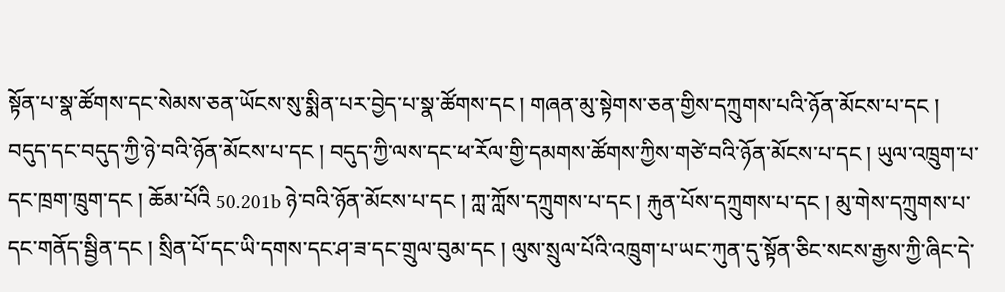སྟོན་པ་སྣ་ཚོགས་དང་སེམས་ཅན་ཡོངས་སུ་སྨིན་པར་བྱེད་པ་སྣ་ཚོགས་དང ། གཞན་མུ་སྟེགས་ཅན་གྱིས་དཀྲུགས་པའི་ཉོན་མོངས་པ་དང ། བདུད་དང་བདུད་ཀྱི་ཉེ་བའི་ཉོན་མོངས་པ་དང ། བདུད་ཀྱི་ལས་དང་ཕ་རོལ་གྱི་དམགས་ཚོགས་ཀྱིས་གཙེ་བའི་ཉོན་མོངས་པ་དང ། ཡུལ་འཁྲུག་པ་དང་ཁྲག་ཁྲུག་དང ། ཆོམ་པོའི 50.201b ཉེ་བའི་ཉོན་མོངས་པ་དང ། ཀླ་ཀློས་དཀྲུགས་པ་དང ། རྐུན་པོས་དཀྲུགས་པ་དང ། མུ་གེས་དཀྲུགས་པ་དང་གནོད་སྦྱིན་དང ། སྲིན་པོ་དང་ཡི་དགས་དང་ཤ་ཟ་དང་གྲུལ་བུམ་དང ། ལུས་སྲུལ་པོའི་འཁྲུག་པ་ཡང་ཀུན་དུ་སྟོན་ཅིང་སངས་རྒྱས་ཀྱི་ཞིང་དེ་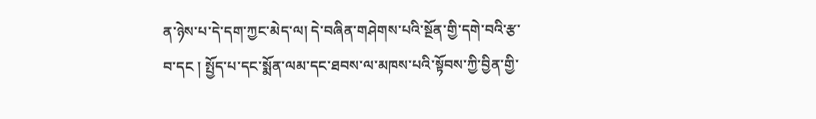ན་ཉེས་པ་དེ་དག་ཀྱང་མེད་ལ། དེ་བཞིན་གཤེགས་པའི་སྔོན་གྱི་དགེ་བའི་རྩ་བ་དང ། སྤྱོད་པ་དང་སྨོན་ལམ་དང་ཐབས་ལ་མཁས་པའི་སྟོབས་ཀྱི་བྱིན་གྱི་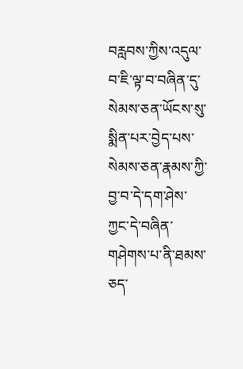བརླབས་ཀྱིས་འདུལ་བ་ཇི་ལྟ་བ་བཞིན་དུ་སེམས་ཅན་ཡོངས་སུ་སྨིན་པར་བྱེད་པས་སེམས་ཅན་རྣམས་ཀྱི་བྱ་བ་དེ་དག་ཤེས་ཀྱང་དེ་བཞིན་གཤེགས་པ་ནི་ཐམས་ཅད་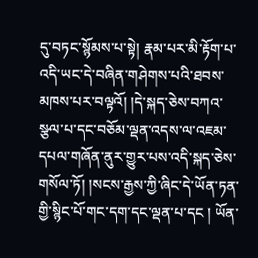དུ་བཏང་སྙོམས་པ་སྟེ། རྣམ་པར་མི་རྟོག་པ་འདི་ཡང་དེ་བཞིན་གཤེགས་པའི་ཐབས་མཁས་པར་བལྟའོ། །དེ་སྐད་ཅེས་བཀའ་སྩལ་པ་དང་བཅོམ་ལྡན་འདས་ལ་འཇམ་དཔལ་གཞོན་ནུར་གྱུར་པས་འདི་སྐད་ཅེས་གསོལ་ཏོ། །སངས་རྒྱས་ཀྱི་ཞིང་དེ་ཡོན་ཏན་གྱི་སྙིང་པོ་གང་དག་དང་ལྡན་པ་དང ། ཡོན་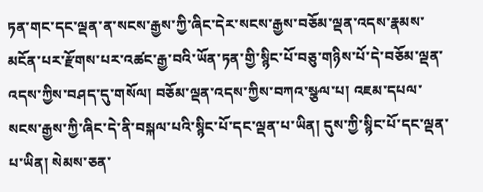ཏན་གང་དང་ལྡན་ན་སངས་རྒྱས་ཀྱི་ཞིང་དེར་སངས་རྒྱས་བཅོམ་ལྡན་འདས་རྣམས་མངོན་པར་རྫོགས་པར་འཚང་རྒྱ་བའི་ཡོན་ཏན་གྱི་སྙིང་པོ་བཅུ་གཉིས་པོ་དེ་བཅོམ་ལྡན་འདས་ཀྱིས་བཤད་དུ་གསོལ། བཅོམ་ལྡན་འདས་ཀྱིས་བཀའ་སྩལ་པ། འཇམ་དཔལ་སངས་རྒྱས་ཀྱི་ཞིང་དེ་ནི་བསྐལ་པའི་སྙིང་པོ་དང་ལྡན་པ་ཡིན། དུས་ཀྱི་སྙིང་པོ་དང་ལྡན་པ་ཡིན། སེམས་ཅན་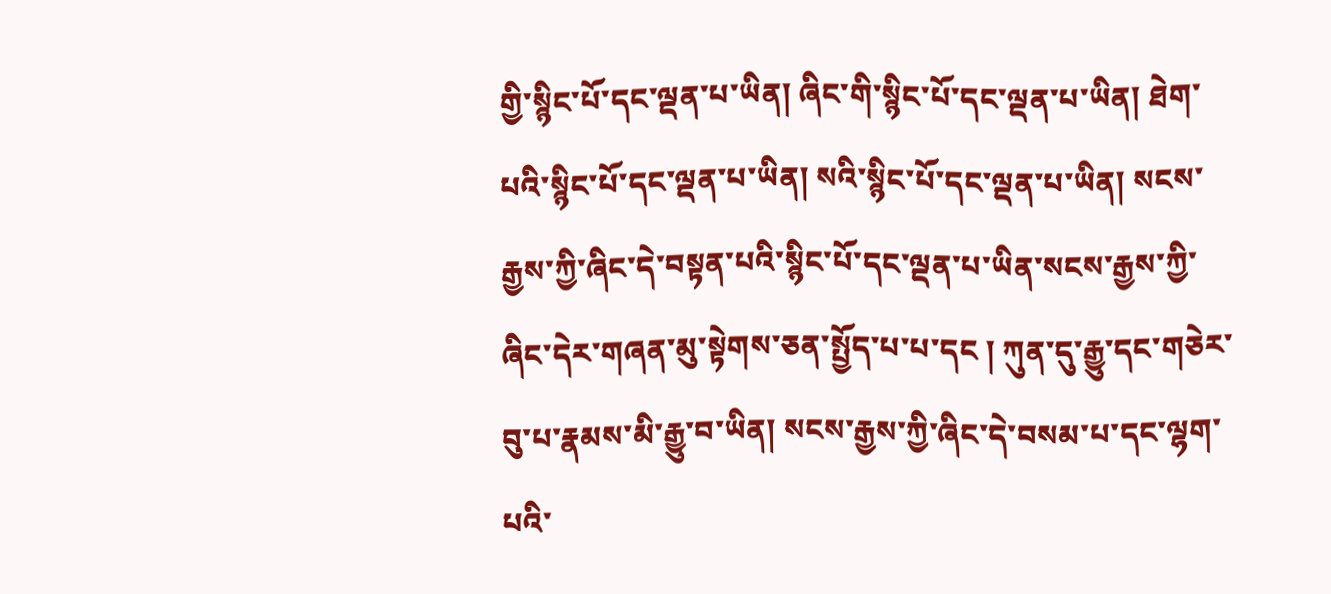གྱི་སྙིང་པོ་དང་ལྡན་པ་ཡིན། ཞིང་གི་སྙིང་པོ་དང་ལྡན་པ་ཡིན། ཐེག་པའི་སྙིང་པོ་དང་ལྡན་པ་ཡིན། སའི་སྙིང་པོ་དང་ལྡན་པ་ཡིན། སངས་རྒྱས་ཀྱི་ཞིང་དེ་བསྟན་པའི་སྙིང་པོ་དང་ལྡན་པ་ཡིན་སངས་རྒྱས་ཀྱི་ཞིང་དེར་གཞན་མུ་སྟེགས་ཅན་སྤྱོད་པ་པ་དང ། ཀུན་དུ་རྒྱུ་དང་གཅེར་བུ་པ་རྣམས་མི་རྒྱུ་བ་ཡིན། སངས་རྒྱས་ཀྱི་ཞིང་དེ་བསམ་པ་དང་ལྷག་པའི་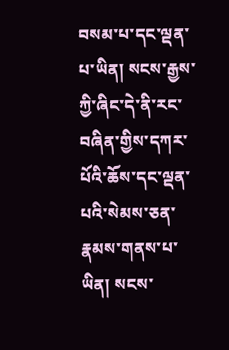བསམ་པ་དང་ལྡན་པ་ཡིན། སངས་རྒྱས་ཀྱི་ཞིང་དེ་ནི་རང་བཞིན་གྱིས་དཀར་པོའི་ཆོས་དང་ལྡན་པའི་སེམས་ཅན་རྣམས་གནས་པ་ཡིན། སངས་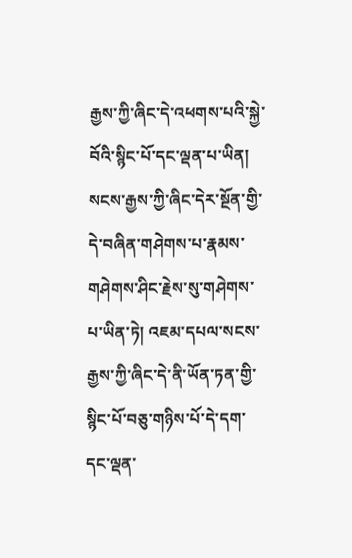རྒྱས་ཀྱི་ཞིང་དེ་འཕགས་པའི་སྐྱེ་བོའི་སྙིང་པོ་དང་ལྡན་པ་ཡིན། སངས་རྒྱས་ཀྱི་ཞིང་དེར་སྔོན་གྱི་དེ་བཞིན་གཤེགས་པ་རྣམས་གཤེགས་ཤིང་རྗེས་སུ་གཤེགས་པ་ཡིན་ཏེ། འཇམ་དཔལ་སངས་རྒྱས་ཀྱི་ཞིང་དེ་ནི་ཡོན་ཏན་གྱི་སྙིང་པོ་བཅུ་གཉིས་པོ་དེ་དག་དང་ལྡན་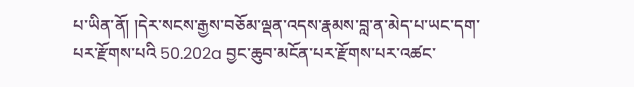པ་ཡིན་ནོ། །དེར་སངས་རྒྱས་བཅོམ་ལྡན་འདས་རྣམས་བླ་ན་མེད་པ་ཡང་དག་པར་རྫོགས་པའི 50.202a བྱང་ཆུབ་མངོན་པར་རྫོགས་པར་འཚང་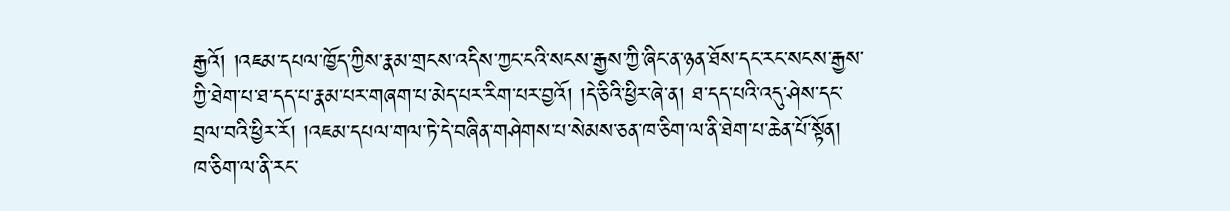རྒྱའོ། །འཇམ་དཔལ་ཁྱོད་ཀྱིས་རྣམ་གྲངས་འདིས་ཀྱང་ངའི་སངས་རྒྱས་ཀྱི་ཞིང་ན་ཉན་ཐོས་དང་རང་སངས་རྒྱས་ཀྱི་ཐེག་པ་ཐ་དད་པ་རྣམ་པར་གཞག་པ་མེད་པར་རིག་པར་བྱའོ། །དེ་ཅིའི་ཕྱིར་ཞེ་ན། ཐ་དད་པའི་འདུ་ཤེས་དང་བྲལ་བའི་ཕྱིར་རོ། །འཇམ་དཔལ་གལ་ཏེ་དེ་བཞིན་གཤེགས་པ་སེམས་ཅན་ཁ་ཅིག་ལ་ནི་ཐེག་པ་ཆེན་པོ་སྟོན། ཁ་ཅིག་ལ་ནི་རང་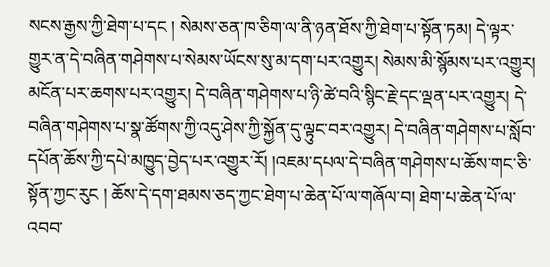སངས་རྒྱས་ཀྱི་ཐེག་པ་དང ། སེམས་ཅན་ཁ་ཅིག་ལ་ནི་ཉན་ཐོས་ཀྱི་ཐེག་པ་སྟོན་ཏམ། དེ་ལྟར་གྱུར་ན་དེ་བཞིན་གཤེགས་པ་སེམས་ཡོངས་སུ་མ་དག་པར་འགྱུར། སེམས་མི་སྙོམས་པར་འགྱུར། མངོན་པར་ཆགས་པར་འགྱུར། དེ་བཞིན་གཤེགས་པ་ཉི་ཚེ་བའི་སྙིང་རྗེ་དང་ལྡན་པར་འགྱུར། དེ་བཞིན་གཤེགས་པ་སྣ་ཚོགས་ཀྱི་འདུ་ཤེས་ཀྱི་སྐྱོན་དུ་ལྟུང་བར་འགྱུར། དེ་བཞིན་གཤེགས་པ་སློབ་དཔོན་ཆོས་ཀྱི་དཔེ་མཁྱུད་བྱེད་པར་འགྱུར་རོ། །འཇམ་དཔལ་དེ་བཞིན་གཤེགས་པ་ཆོས་གང་ཅི་སྟོན་ཀྱང་རུང ། ཆོས་དེ་དག་ཐམས་ཅད་ཀྱང་ཐེག་པ་ཆེན་པོ་ལ་གཞོལ་བ། ཐེག་པ་ཆེན་པོ་ལ་འབབ་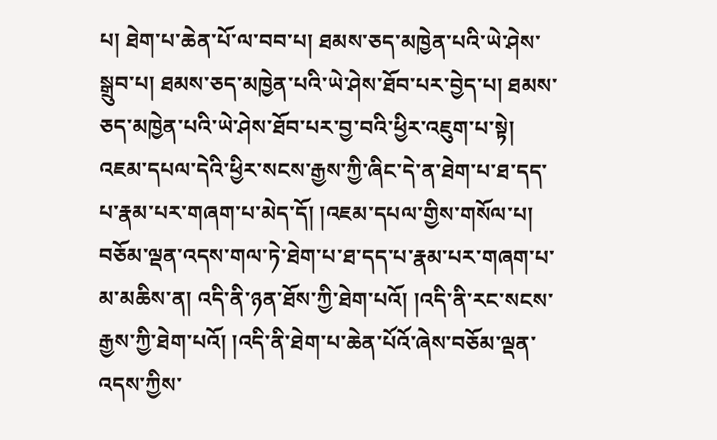པ། ཐེག་པ་ཆེན་པོ་ལ་བབ་པ། ཐམས་ཅད་མཁྱེན་པའི་ཡེ་ཤེས་སྒྲུབ་པ། ཐམས་ཅད་མཁྱེན་པའི་ཡེ་ཤེས་ཐོབ་པར་བྱེད་པ། ཐམས་ཅད་མཁྱེན་པའི་ཡེ་ཤེས་ཐོབ་པར་བྱ་བའི་ཕྱིར་འཇུག་པ་སྟེ། འཇམ་དཔལ་དེའི་ཕྱིར་སངས་རྒྱས་ཀྱི་ཞིང་དེ་ན་ཐེག་པ་ཐ་དད་པ་རྣམ་པར་གཞག་པ་མེད་དོ། །འཇམ་དཔལ་གྱིས་གསོལ་པ། བཅོམ་ལྡན་འདས་གལ་ཏེ་ཐེག་པ་ཐ་དད་པ་རྣམ་པར་གཞག་པ་མ་མཆིས་ན། འདི་ནི་ཉན་ཐོས་ཀྱི་ཐེག་པའོ། །འདི་ནི་རང་སངས་རྒྱས་ཀྱི་ཐེག་པའོ། །འདི་ནི་ཐེག་པ་ཆེན་པོའོ་ཞེས་བཅོམ་ལྡན་འདས་ཀྱིས་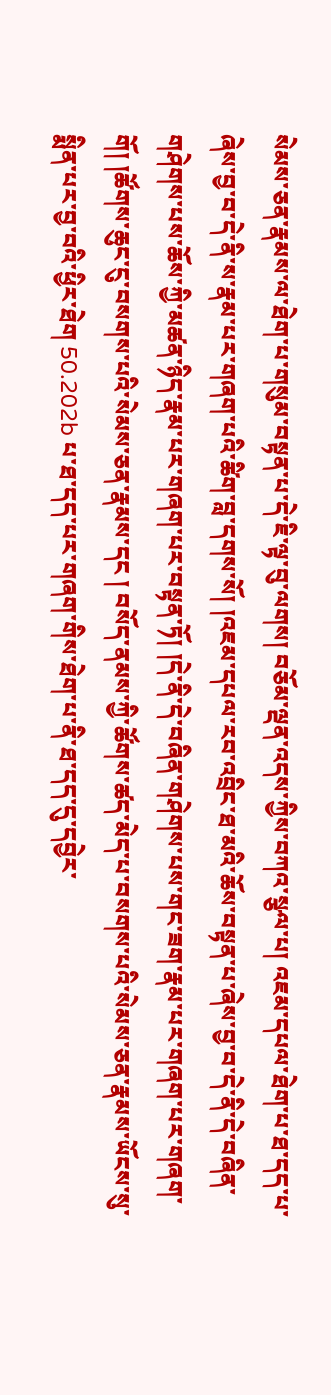སེམས་ཅན་རྣམས་ལ་ཐེག་པ་གསུམ་བསྟན་པ་དེ་ཇི་ལྟ་བུ་ལགས། བཅོམ་ལྡན་འདས་ཀྱིས་བཀའ་སྩལ་པ། འཇམ་དཔལ་ཐེག་པ་ཐ་དད་པ་ཞེས་བྱ་བ་དེ་ནི་ས་རྣམ་པར་གཞག་པའི་ཚིག་བླ་དགས་སོ། །འཇམ་དཔལ་རབ་འབྲིང་ཐ་མའི་ཆོས་བསྟན་པ་ཞེས་བྱ་བ་དེ་ནི་དེ་བཞིན་གཤེགས་པས་ཆོས་ཀྱི་མཚན་ཉིད་རྣམ་པར་གཞག་པར་བསྟན་ཏོ། །དེ་ནི་དེ་བཞིན་གཤེགས་པས་གང་ཟག་རྣམ་པར་གཞག་པར་གཞག་གོ། །ཚོགས་ཆུང་ངུ་བསགས་པའི་སེམས་ཅན་རྣམས་དང ། བསོད་ནམས་ཀྱི་ཚོགས་ཚད་མེད་པ་བསགས་པའི་སེམས་ཅན་རྣམས་ཡོངས་སུ་སྨིན་པར་བྱ་བའི་ཕྱིར་ཐེག 50.202b པ་ཐ་དད་པར་གཞག་གིས་ཐེག་པ་ནི་ཐ་དད་དུ་དབྱེར་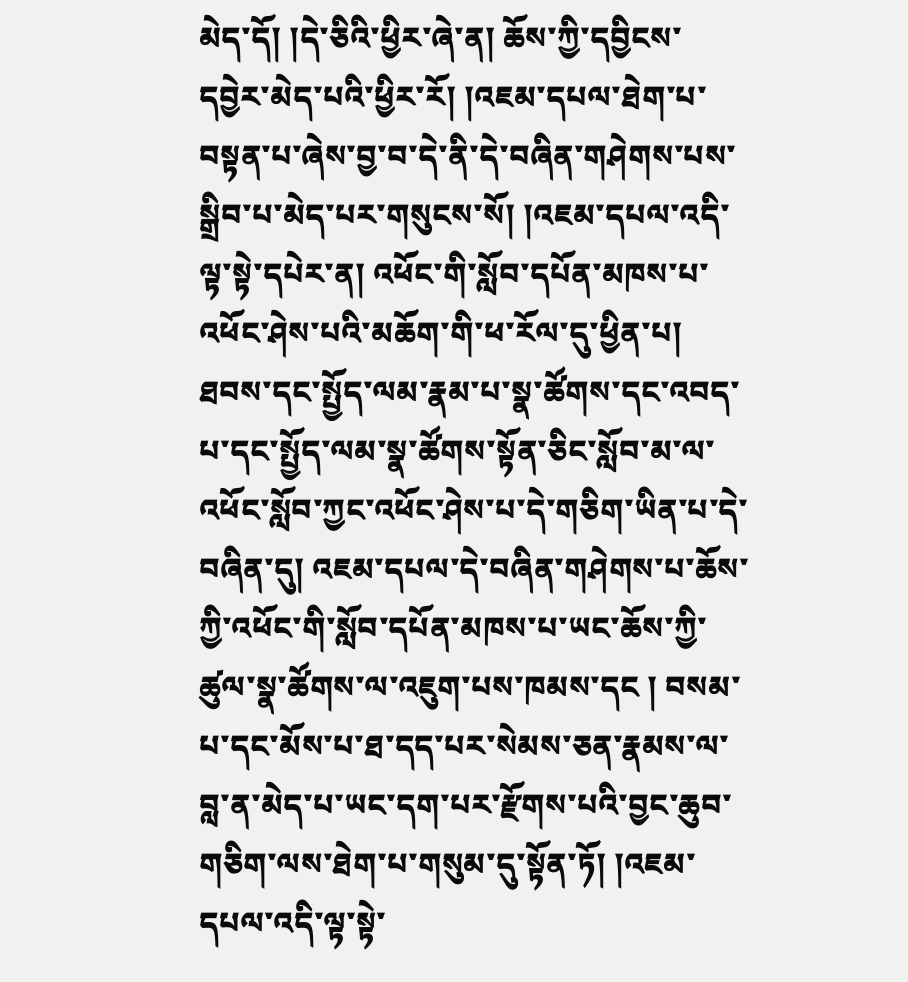མེད་དོ། །དེ་ཅིའི་ཕྱིར་ཞེ་ན། ཆོས་ཀྱི་དབྱིངས་དབྱེར་མེད་པའི་ཕྱིར་རོ། །འཇམ་དཔལ་ཐེག་པ་བསྟན་པ་ཞེས་བྱ་བ་དེ་ནི་དེ་བཞིན་གཤེགས་པས་སྒྲིབ་པ་མེད་པར་གསུངས་སོ། །འཇམ་དཔལ་འདི་ལྟ་སྟེ་དཔེར་ན། འཕོང་གི་སློབ་དཔོན་མཁས་པ་འཕོང་ཤེས་པའི་མཆོག་གི་ཕ་རོལ་དུ་ཕྱིན་པ། ཐབས་དང་སྤྱོད་ལམ་རྣམ་པ་སྣ་ཚོགས་དང་འབད་པ་དང་སྤྱོད་ལམ་སྣ་ཚོགས་སྟོན་ཅིང་སློབ་མ་ལ་འཕོང་སློབ་ཀྱང་འཕོང་ཤེས་པ་དེ་གཅིག་ཡིན་པ་དེ་བཞིན་དུ། འཇམ་དཔལ་དེ་བཞིན་གཤེགས་པ་ཆོས་ཀྱི་འཕོང་གི་སློབ་དཔོན་མཁས་པ་ཡང་ཆོས་ཀྱི་ཚུལ་སྣ་ཚོགས་ལ་འཇུག་པས་ཁམས་དང ། བསམ་པ་དང་མོས་པ་ཐ་དད་པར་སེམས་ཅན་རྣམས་ལ་བླ་ན་མེད་པ་ཡང་དག་པར་རྫོགས་པའི་བྱང་ཆུབ་གཅིག་ལས་ཐེག་པ་གསུམ་དུ་སྟོན་ཏོ། །འཇམ་དཔལ་འདི་ལྟ་སྟེ་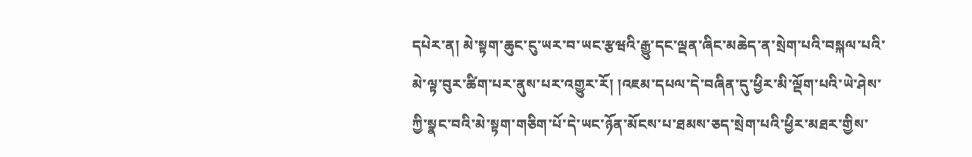དཔེར་ན། མེ་སྟག་ཆུང་ངུ་ཡར་བ་ཡང་རྩཝའི་རྒྱུ་དང་ལྡན་ཞིང་མཆེད་ན་སྲེག་པའི་བསྐལ་པའི་མེ་ལྟ་བུར་ཚིག་པར་ནུས་པར་འགྱུར་རོ། །འཇམ་དཔལ་དེ་བཞིན་དུ་ཕྱིར་མི་ལྡོག་པའི་ཡེ་ཤེས་ཀྱི་སྣང་བའི་མེ་སྟག་གཅིག་པོ་དེ་ཡང་ཉོན་མོངས་པ་ཐམས་ཅད་སྲེག་པའི་ཕྱིར་མཐར་གྱིས་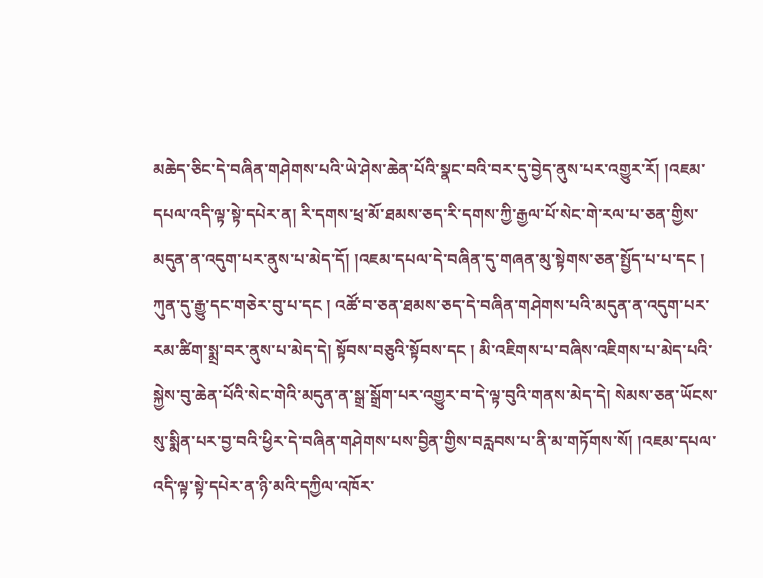མཆེད་ཅིང་དེ་བཞིན་གཤེགས་པའི་ཡེ་ཤེས་ཆེན་པོའི་སྣང་བའི་བར་དུ་བྱེད་ནུས་པར་འགྱུར་རོ། །འཇམ་དཔལ་འདི་ལྟ་སྟེ་དཔེར་ན། རི་དགས་ཕྲ་མོ་ཐམས་ཅད་རི་དགས་ཀྱི་རྒྱལ་པོ་སེང་གེ་རལ་པ་ཅན་གྱིས་མདུན་ན་འདུག་པར་ནུས་པ་མེད་དོ། །འཇམ་དཔལ་དེ་བཞིན་དུ་གཞན་མུ་སྟེགས་ཅན་སྤྱོད་པ་པ་དང ། ཀུན་དུ་རྒྱུ་དང་གཅེར་བུ་པ་དང ། འཚོ་བ་ཅན་ཐམས་ཅད་དེ་བཞིན་གཤེགས་པའི་མདུན་ན་འདུག་པར་རམ་ཚིག་སྨྲ་བར་ནུས་པ་མེད་དེ། སྟོབས་བཅུའི་སྟོབས་དང ། མི་འཇིགས་པ་བཞིས་འཇིགས་པ་མེད་པའི་སྐྱེས་བུ་ཆེན་པོའི་སེང་གེའི་མདུན་ན་སྒྲ་སྒྲོག་པར་འགྱུར་བ་དེ་ལྟ་བུའི་གནས་མེད་དེ། སེམས་ཅན་ཡོངས་སུ་སྨིན་པར་བྱ་བའི་ཕྱིར་དེ་བཞིན་གཤེགས་པས་བྱིན་གྱིས་བརླབས་པ་ནི་མ་གཏོགས་སོ། །འཇམ་དཔལ་འདི་ལྟ་སྟེ་དཔེར་ན་ཉི་མའི་དཀྱིལ་འཁོར་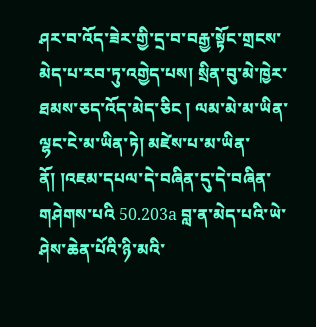ཤར་བ་འོད་ཟེར་གྱི་དྲ་བ་བརྒྱ་སྟོང་གྲངས་མེད་པ་རབ་ཏུ་འགྱེད་པས། སྲིན་བུ་མེ་ཁྱེར་ཐམས་ཅད་འོད་མེད་ཅིང ། ལམ་མེ་མ་ཡིན་ལྷང་ངེ་མ་ཡིན་ཏེ། མཛེས་པ་མ་ཡིན་ནོ། །འཇམ་དཔལ་དེ་བཞིན་དུ་དེ་བཞིན་གཤེགས་པའི 50.203a བླ་ན་མེད་པའི་ཡེ་ཤེས་ཆེན་པོའི་ཉི་མའི་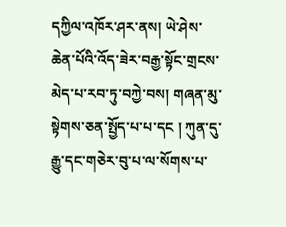དཀྱིལ་འཁོར་ཤར་ནས། ཡེ་ཤེས་ཆེན་པོའི་འོད་ཟེར་བརྒྱ་སྟོང་གྲངས་མེད་པ་རབ་ཏུ་བཀྱེ་བས། གཞན་མུ་སྟེགས་ཅན་སྤྱོད་པ་པ་དང ། ཀུན་དུ་རྒྱུ་དང་གཅེར་བུ་པ་ལ་སོགས་པ་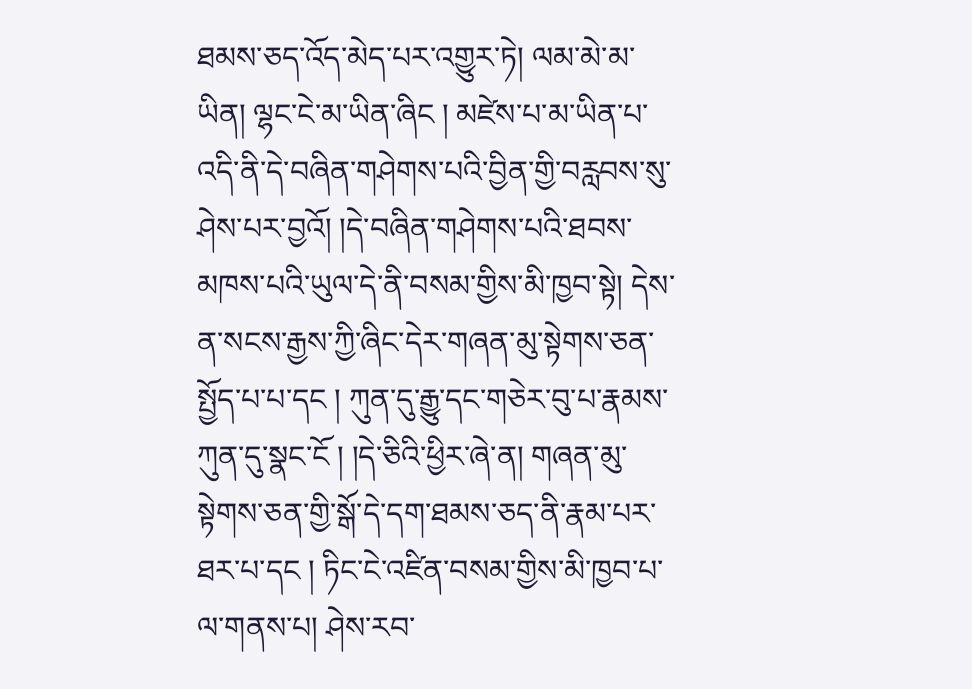ཐམས་ཅད་འོད་མེད་པར་འགྱུར་ཏེ། ལམ་མེ་མ་ཡིན། ལྷང་ངེ་མ་ཡིན་ཞིང ། མཛེས་པ་མ་ཡིན་པ་འདི་ནི་དེ་བཞིན་གཤེགས་པའི་བྱིན་གྱི་བརླབས་སུ་ཤེས་པར་བྱའོ། །དེ་བཞིན་གཤེགས་པའི་ཐབས་མཁས་པའི་ཡུལ་དེ་ནི་བསམ་གྱིས་མི་ཁྱབ་སྟེ། དེས་ན་སངས་རྒྱས་ཀྱི་ཞིང་དེར་གཞན་མུ་སྟེགས་ཅན་སྤྱོད་པ་པ་དང ། ཀུན་དུ་རྒྱུ་དང་གཅེར་བུ་པ་རྣམས་ཀུན་དུ་སྣང་ངོ ། །དེ་ཅིའི་ཕྱིར་ཞེ་ན། གཞན་མུ་སྟེགས་ཅན་གྱི་སྒོ་དེ་དག་ཐམས་ཅད་ནི་རྣམ་པར་ཐར་པ་དང ། ཏིང་ངེ་འཛིན་བསམ་གྱིས་མི་ཁྱབ་པ་ལ་གནས་པ། ཤེས་རབ་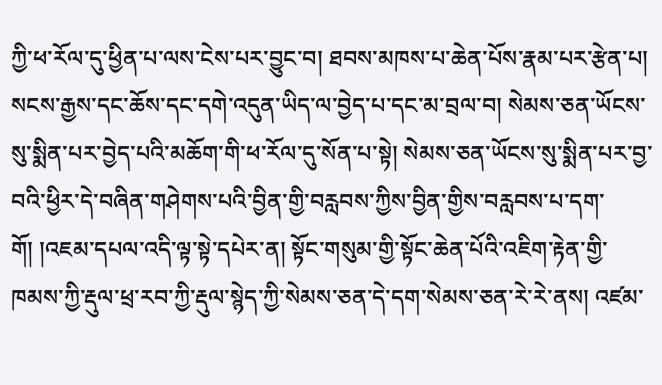ཀྱི་ཕ་རོལ་དུ་ཕྱིན་པ་ལས་ངེས་པར་བྱུང་བ། ཐབས་མཁས་པ་ཆེན་པོས་རྣམ་པར་རྩེན་པ། སངས་རྒྱས་དང་ཆོས་དང་དགེ་འདུན་ཡིད་ལ་བྱེད་པ་དང་མ་བྲལ་བ། སེམས་ཅན་ཡོངས་སུ་སྨིན་པར་བྱེད་པའི་མཆོག་གི་ཕ་རོལ་དུ་སོན་པ་སྟེ། སེམས་ཅན་ཡོངས་སུ་སྨིན་པར་བྱ་བའི་ཕྱིར་དེ་བཞིན་གཤེགས་པའི་བྱིན་གྱི་བརླབས་ཀྱིས་བྱིན་གྱིས་བརླབས་པ་དག་གོ། །འཇམ་དཔལ་འདི་ལྟ་སྟེ་དཔེར་ན། སྟོང་གསུམ་གྱི་སྟོང་ཆེན་པོའི་འཇིག་རྟེན་གྱི་ཁམས་ཀྱི་རྡུལ་ཕྲ་རབ་ཀྱི་རྡུལ་སྙེད་ཀྱི་སེམས་ཅན་དེ་དག་སེམས་ཅན་རེ་རེ་ནས། འཛམ་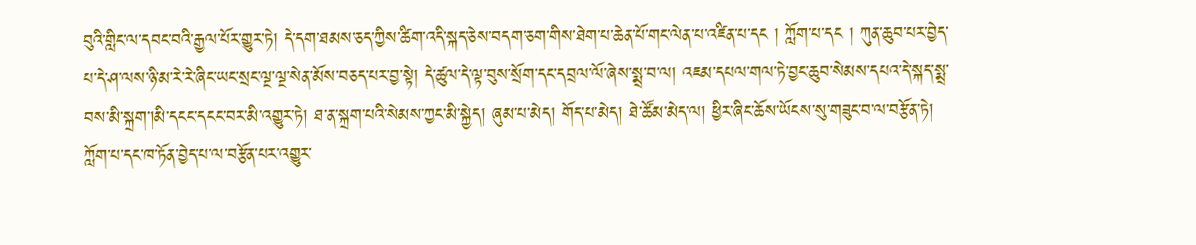བུའི་གླིང་ལ་དབང་བའི་རྒྱལ་པོར་གྱུར་ཏེ། དེ་དག་ཐམས་ཅད་ཀྱིས་ཚིག་འདི་སྐད་ཅེས་བདག་ཅག་གིས་ཐེག་པ་ཆེན་པོ་གང་ལེན་པ་འཛིན་པ་དང ། ཀློག་པ་དང ། ཀུན་ཆུབ་པར་བྱེད་པ་དེ་ཤ་ལས་ཉི་མ་རེ་རེ་ཞིང་ཡང་སྲང་ལྔ་ལྔ་སེན་མོས་བཅད་པར་བྱ་སྟེ། དེ་ཚུལ་དེ་ལྟ་བུས་སྲོག་དང་དབྲལ་ལོ་ཞེས་སྨྲ་བ་ལ། འཇམ་དཔལ་གལ་ཏེ་བྱང་ཆུབ་སེམས་དཔའ་དེ་སྐད་སྨྲ་བས་མི་སྐྲག་།མི་དངང་དངང་བར་མི་འགྱུར་ཏེ། ཐ་ན་སྐྲག་པའི་སེམས་ཀྱང་མི་སྐྱེད། ཞུམ་པ་མེད། གོད་པ་མེད། ཐེ་ཚོམ་མེད་ལ། ཕྱིར་ཞིང་ཆོས་ཡོངས་སུ་གཟུང་བ་ལ་བརྩོན་ཏེ། ཀློག་པ་དང་ཁ་ཏོན་བྱེད་པ་ལ་བརྩོན་པར་འགྱུར་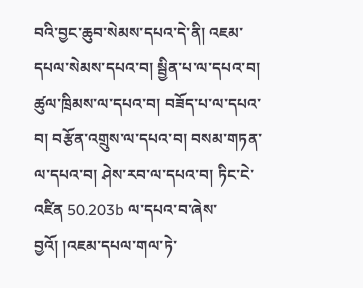བའི་བྱང་ཆུབ་སེམས་དཔའ་དེ་ནི། འཇམ་དཔལ་སེམས་དཔའ་བ། སྦྱིན་པ་ལ་དཔའ་བ། ཚུལ་ཁྲིམས་ལ་དཔའ་བ། བཟོད་པ་ལ་དཔའ་བ། བརྩོན་འགྲུས་ལ་དཔའ་བ། བསམ་གཏན་ལ་དཔའ་བ། ཤེས་རབ་ལ་དཔའ་བ། ཏིང་ངེ་འཛིན 50.203b ལ་དཔའ་བ་ཞེས་བྱའོ། །འཇམ་དཔལ་གལ་ཏེ་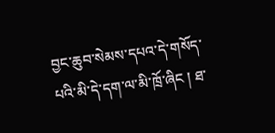བྱང་ཆུབ་སེམས་དཔའ་དེ་གསོད་པའི་མི་དེ་དག་ལ་མི་ཁྲོ་ཞིང ། ཐ་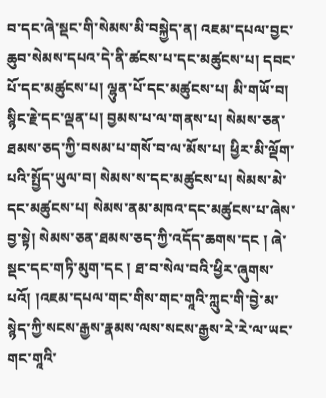བ་དང་ཞེ་སྡང་གི་སེམས་མི་བསྐྱེད་ན། འཇམ་དཔལ་བྱང་ཆུབ་སེམས་དཔའ་དེ་ནི་ཚངས་པ་དང་མཚུངས་པ། དབང་པོ་དང་མཚུངས་པ། ལྷུན་པོ་དང་མཚུངས་པ། མི་གཡོ་བ། སྙིང་རྗེ་དང་ལྡན་པ། བྱམས་པ་ལ་གནས་པ། སེམས་ཅན་ཐམས་ཅད་ཀྱི་བསམ་པ་གསོ་བ་ལ་མོས་པ། ཕྱིར་མི་ལྡོག་པའི་སྤྱོད་ཡུལ་བ། སེམས་ས་དང་མཚུངས་པ། སེམས་མེ་དང་མཚུངས་པ། སེམས་ནམ་མཁའ་དང་མཚུངས་པ་ཞེས་བྱ་སྟེ། སེམས་ཅན་ཐམས་ཅད་ཀྱི་འདོད་ཆགས་དང ། ཞེ་སྡང་དང་གཏི་མུག་དང ། ཐ་བ་སེལ་བའི་ཕྱིར་ཞུགས་པའོ། །འཇམ་དཔལ་གང་གིས་གང་གཱའི་ཀླུང་གི་བྱེ་མ་སྙེད་ཀྱི་སངས་རྒྱས་རྣམས་ལས་སངས་རྒྱས་རེ་རེ་ལ་ཡང་གང་གཱའི་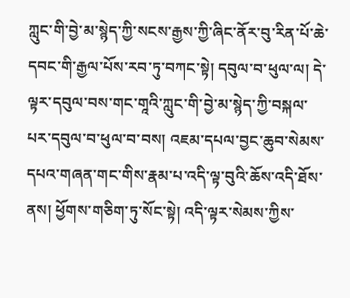ཀླུང་གི་བྱེ་མ་སྙེད་ཀྱི་སངས་རྒྱས་ཀྱི་ཞིང་ནོར་བུ་རིན་པོ་ཆེ་དབང་གི་རྒྱལ་པོས་རབ་ཏུ་བཀང་སྟེ། དབུལ་བ་ཕུལ་ལ། དེ་ལྟར་དབུལ་བས་གང་གཱའི་ཀླུང་གི་བྱེ་མ་སྙེད་ཀྱི་བསྐལ་པར་དབུལ་བ་ཕུལ་བ་བས། འཇམ་དཔལ་བྱང་ཆུབ་སེམས་དཔའ་གཞན་གང་གིས་རྣམ་པ་འདི་ལྟ་བུའི་ཆོས་འདི་ཐོས་ནས། ཕྱོགས་གཅིག་ཏུ་སོང་སྟེ། འདི་ལྟར་སེམས་ཀྱིས་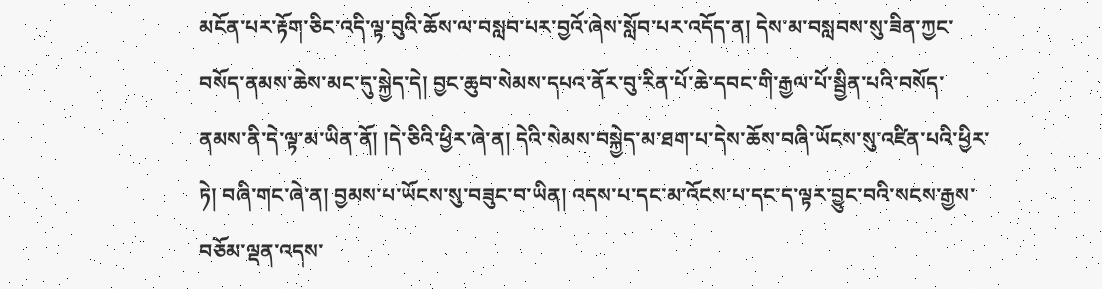མངོན་པར་རྟོག་ཅིང་འདི་ལྟ་བུའི་ཆོས་ལ་བསླབ་པར་བྱའོ་ཞེས་སློབ་པར་འདོད་ན། དེས་མ་བསླབས་སུ་ཟིན་ཀྱང་བསོད་ནམས་ཆེས་མང་དུ་སྐྱེད་དེ། བྱང་ཆུབ་སེམས་དཔའ་ནོར་བུ་རིན་པོ་ཆེ་དབང་གི་རྒྱལ་པོ་སྦྱིན་པའི་བསོད་ནམས་ནི་དེ་ལྟ་མ་ཡིན་ནོ། །དེ་ཅིའི་ཕྱིར་ཞེ་ན། དེའི་སེམས་བསྐྱེད་མ་ཐག་པ་དེས་ཆོས་བཞི་ཡོངས་སུ་འཛིན་པའི་ཕྱིར་ཏེ། བཞི་གང་ཞེ་ན། བྱམས་པ་ཡོངས་སུ་བཟུང་བ་ཡིན། འདས་པ་དང་མ་འོངས་པ་དང་ད་ལྟར་བྱུང་བའི་སངས་རྒྱས་བཅོམ་ལྡན་འདས་